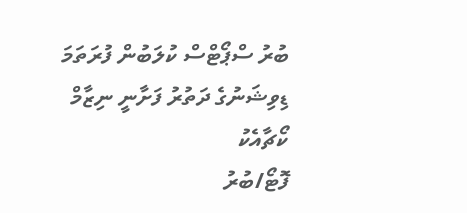ބުރު ސްޕޯޓްސް ކުލަބުން ފުރަތަމަ ޑިވިޝަނުގެ ދަތުރު ފަށާނީ ނިޒާމް ކޯޗާއެކު
ފޮޓޯ/ބުރު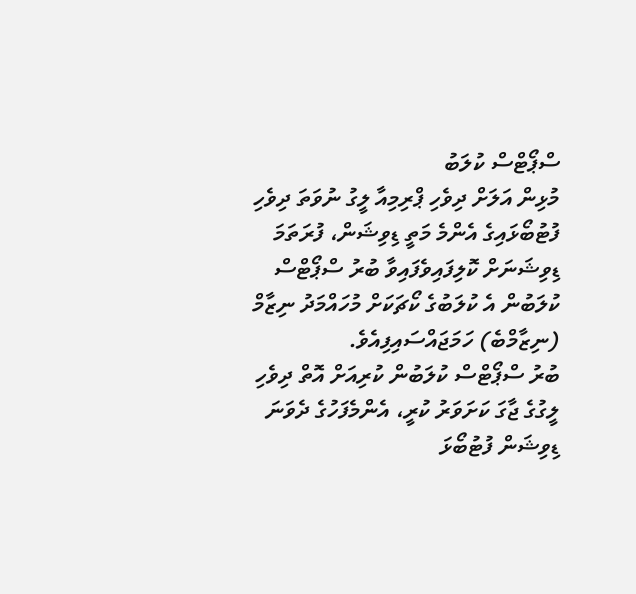ސްޕޯޓްސް ކުލަބު
މުޅިން އަލަށް ދިވެހި ޕްރިމިއާ ލީގު ނުވަތަ ދިވެހި ފުޓުބޯޅައިގެ އެންމެ މަތީ ޑިވިޝަން، ފުރަތަމަ ޑިވިޝަނަށް ކޮލިފައިވެފައިވާ ބުރު ސްޕޯޓްސް ކުލަބުން އެ ކުލަބުގެ ކޯޗަކަށް މުހައްމަދު ނިޒާމް (ނިޒާމްބެ) ހަމަޖައްސައިފިއެވެ.
ބުރު ސްޕޯޓްސް ކުލަބުން ކުރިއަށް އޮތް ދިވެހި ލީގުގެ ޖާގަ ކަށަވަރު ކުރީ، އެންމެފަހުގެ ދެވަނަ ޑިވިޝަން ފުޓުބޯޅަ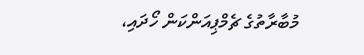މުބާރާތުގެ ޗެމްޕިއަންކަން ހޯދައި،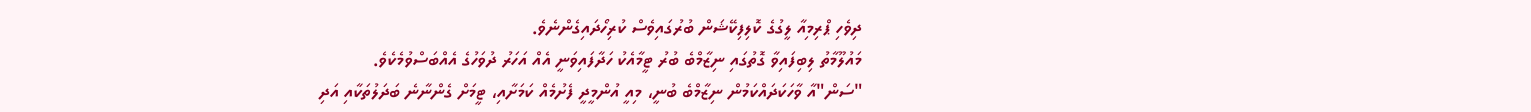ދިވެހި ޕްރިމިއާ ލީގުގެ ކޮލިފިކޭޝަން ބުރުގައިވެސް ކުރިހޯދައިގެންނެވެ.
މައުލޫމާތު ލިބިފައިވާ ގޮތުގައި ނިޒާމްބެ ބުރު ޓީމާއެކު ހަދާފައިވަނީ އެއް އަހަރު ދުވަހުގެ އެއްބަސްވުމެކެވެ.
"ސަން"އާ ވާހަކަދައްކަމުން ނިޒާމްބެ ބުނީ، މިއީ އުންމީދީ ފެށުމެއް ކަމަށާއި، ޓީމަށް ގެންނާނެ ބަދަލުތަކާއި އަދި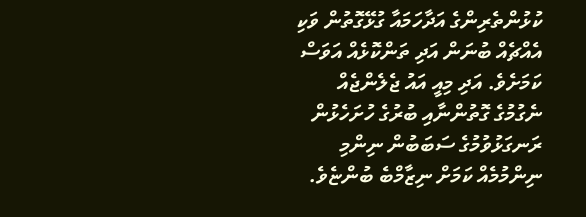ކުޅުންތެރިންގެ އަދާހަމައާ ގުޅޭގޮތުން ވަކި އެއްޗެއް ބުނަން އަދި ތަންކޮޅެއް އަވަސް ކަމަށެވެ. އަދި މިއީ އައު ޖެލެންޖެއް ނެގުމުގެ ގޮތުންނާއި ބުރުގެ ހުށަހެޅުން ރަނގަޅުވުމުގެ ސަބަބުން ނިންމި ނިންމުމެއް ކަމަށް ނިޒާމްބެ ބުންޏެވެ.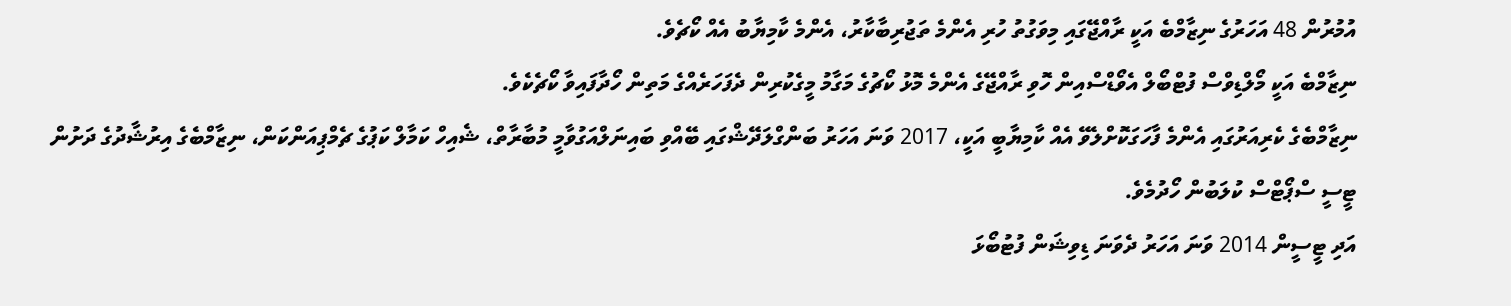އުމުރުން 48 އަހަރުގެ ނިޒާމްބެ އަކީ ރާއްޖޭގައި މިވަގުތު ހުރި އެންމެ ތަޖުރިބާކާރު، އެންމެ ކާމިޔާބު އެއް ކޯޗެވެ.
ނިޒާމްބެ އަކީ މޯލްޑިވްސް ފުޓްބޯލް އެވޯޑްސްއިން ހޮވި ރާއްޖޭގެ އެންމެ މޮޅު ކޯޗުގެ މަގާމު މީގެކުރިން ދެފަހަރެއްގެ މަތިން ހޯދާފައިވާ ކޯޗެކެވެ.
ނިޒާމްބެގެ ކެރިއަރުގައި އެންމެ ފާހަގަކޮށްލެވޭ އެއް ކާމިޔާބީ އަކީ، 2017 ވަނަ އަހަރު ބަންގްލަދޭޝްގައި ބޭއްވި ބައިނަލްއަގުވާމީ މުބާރާތް، ޝެއިހް ކަމާލް ކަޕުގެ ޗެމްޕިއަންކަން، ނިޒާމްބެގެ އިރުޝާދުގެ ދަށުން ޓީސީ ސްޕޯޓްސް ކުލަބުން ހޯދުމެވެ.
އަދި ޓީސީން 2014 ވަނަ އަހަރު ދެވަނަ ޑިވިޝަން ފުޓުބޯޅަ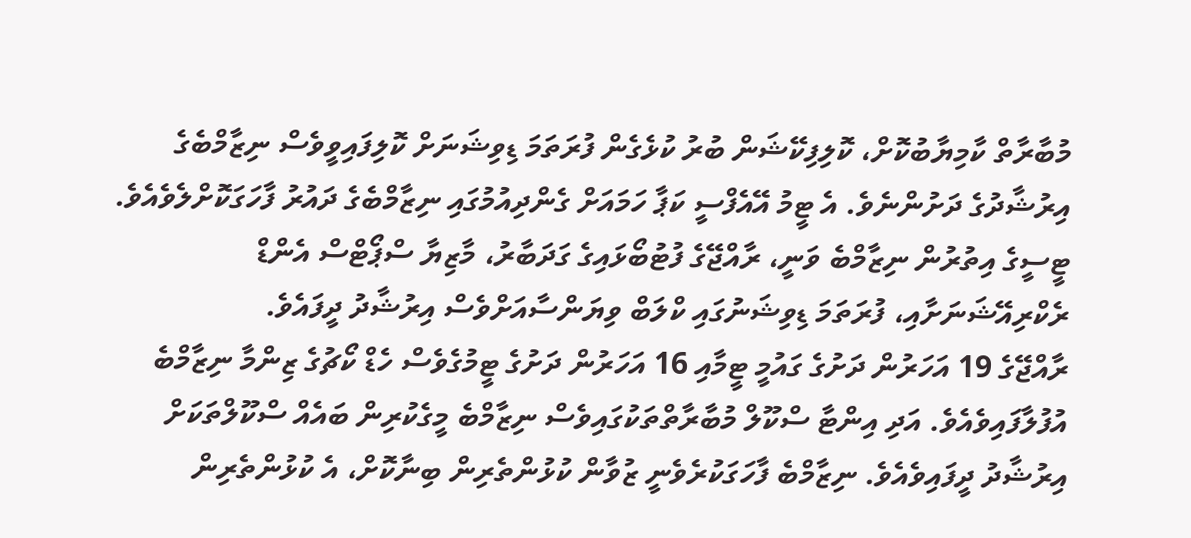މުބާރާތް ކާމިޔާބުކޮށް، ކޮލިފިކޭޝަން ބުރު ކުޅެގެން ފުރަތަމަ ޑިވިޝަނަށް ކޮލިފައިވީވެސް ނިޒާމްބެގެ އިރުޝާދުގެ ދަށުންނެވެ. އެ ޓީމު އޭއެފްސީ ކަޕާ ހަމައަށް ގެންދިއުމުގައި ނިޒާމްބެގެ ދައުރު ފާހަގަކޮށްލެވެއެވެ.
ޓީސީގެ އިތުރުން ނިޒާމްބެ ވަނީ، ރާއްޖޭގެ ފުޓުބޯޅައިގެ ގަދަބާރު، މާޒިޔާ ސްޕޯޓްސް އެންޑް ރެކްރިއޭޝަނަށާއި، ފުރަތަމަ ޑިވިޝަނުގައި ކްލަބް ވިޔަންސާއަށްވެސް އިރުޝާދު ދީފައެވެ.
ރާއްޖޭގެ 19 އަހަރުން ދަށުގެ ގައުމީ ޓީމާއި 16 އަހަރުން ދަށުގެ ޓީމުގެވެސް ހެޑް ކޯޗުގެ ޒިންމާ ނިޒާމްބެ އުފުލާފައިވެއެވެ. އަދި އިންޓާ ސްކޫލް މުބާރާތްތަކުގައިވެސް ނިޒާމްބެ މީގެކުރިން ބައެއް ސްކޫލްތަކަށް އިރުޝާދު ދީފައިވެއެވެ. ނިޒާމްބެ ފާހަގަކުރެވެނީ ޒުވާން ކުޅުންތެރިން ބިނާކޮށް، އެ ކުޅުންތެރިން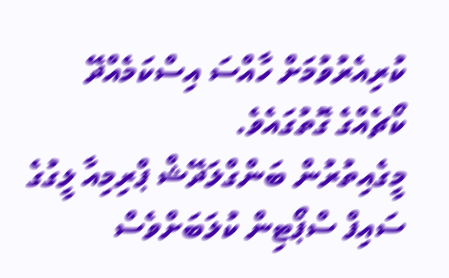ކުރިއެރުވުމަށް ހާއްސަ އިސްކަމެއްދޭ ކޯޗެއްގެ ގޮތުގައެވެ.
މީގެއިތުރުން ބަންގްލަދޭޝް ޕްރިމިއާ ލީގުގެ ސައިފް ސްޕޯޓިން ކުލަބަށްވެސް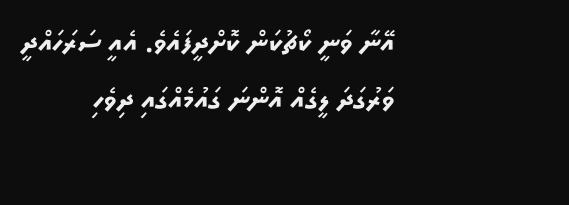އޭނާ ވަނީ ކޯޗުކަން ކޮށްދީފައެވެ. އެއީ ސަރަހައްދީ ވަރުގަދަ ލީގެއް އޮންނަ ގައުމެއްގައި ދިވެހި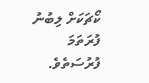ކޯޗަކަށް ލިބުނު ފުރަތަމަ ފުރުސަތެވެ.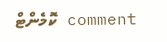comment ކޮމެންޓް